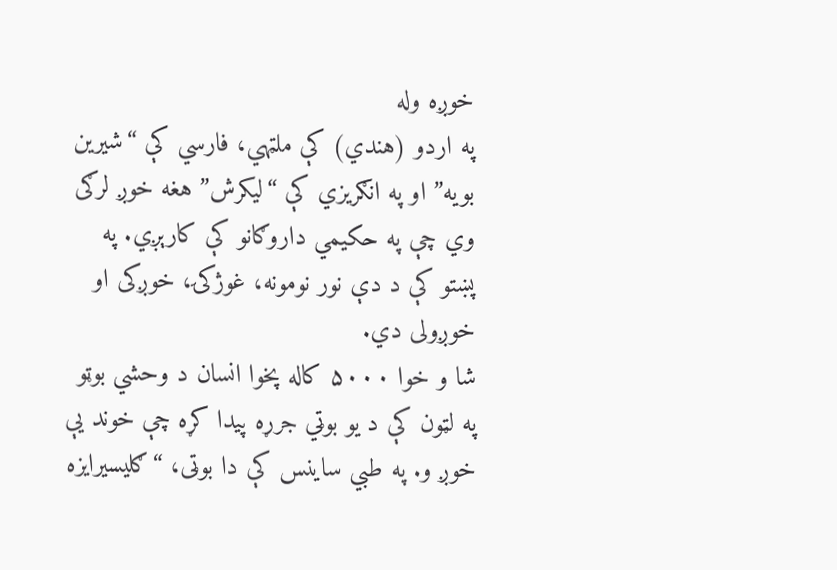خوږه وله
په اردو (هندي) کې ملټهي، فارسي کې “شیرین بویه” او په انګریزي کې “لیکرش” هغه خوږ لرګی وي چې په حکیمي داروګانو کې کارېږي. په پښتو کې د دې نور نومونه، غوژکۍ، خوږکی او خوږولی دي.
شا و خوا ۵۰۰۰ کاله پخوا انسان د وحشي بوټو په لټون کې د یو بوټي جرړه پیدا کړه چې خوند يې خوږ و. په طبي ساینس کې دا بوټی، “ګلیسیرایزه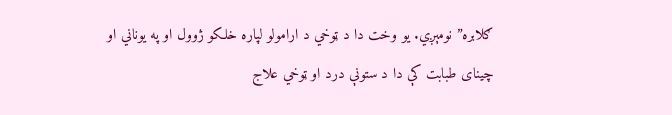ګلابره” نومېږي. یو وخت دا د ټوخي د ارامولو لپاره خلکو ژوول او په یوناني او چینای طبابت کې دا د ستونې درد او ټوخي علاج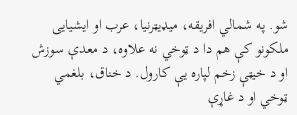شو. په شمالي افریقه، میډیټرنیا، عرب او ایشیایی ملکونو کې هم دا د ټوخي نه علاوه، د معدې سوزش او د خیټې زخم لپاره يې کارول. د خناق، بلغمي ټوخي او د غاړې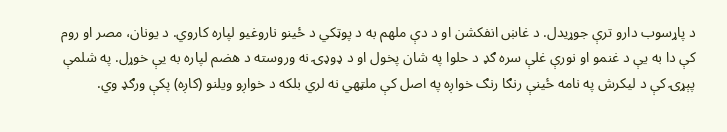د پاړسوب دارو ترې جوړیدل. د غاښ انفکشن او د دې ملهم به د پوټکي د ځینو ناروغیو لپاره کاروي. د یونان، مصر او روم کې دا به يې د غنمو او نورې غلې سره ګډ د حلوا په شان پخول او د ډوډۍ نه وروسته د هضم لپاره به يې خوړل. په شلمې پېړۍ کې د لیکرش په نامه ځینې رنګا رنګ خواږه په اصل کې ملټهي نه لري بلکه د خواږو ویلنو (کاږه) پکې ورګډ وي.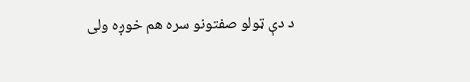د دې ټولو صفتونو سره هم خوږه ولی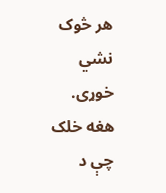هر څوک نشي خوړی.
هغه خلک چې د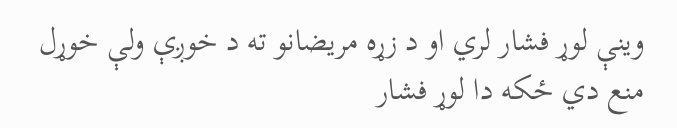وینې لوړ فشار لري او د زړه مریضانو ته د خوږې ولې خوړل منع دي ځکه دا لوړ فشار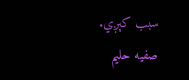سبب کېږي.
صفیه حلیم